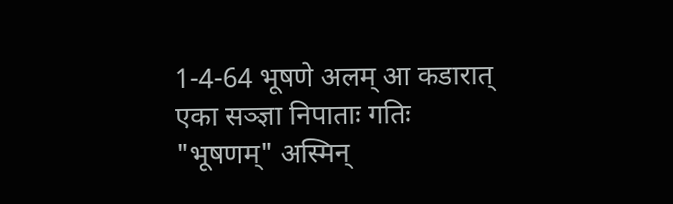1-4-64 भूषणे अलम् आ कडारात् एका सञ्ज्ञा निपाताः गतिः
"भूषणम्" अस्मिन्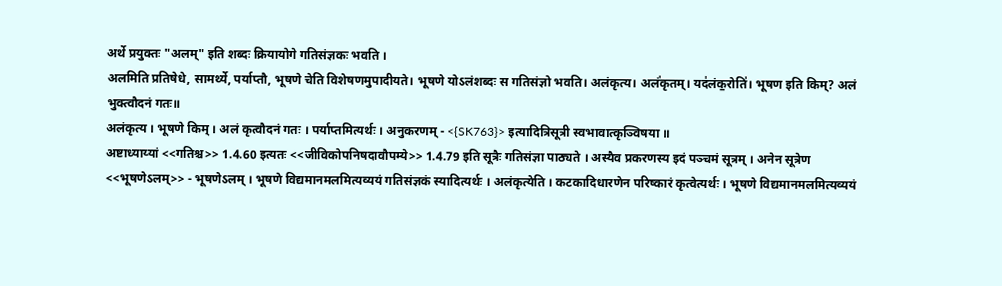अर्थे प्रयुक्तः "अलम्" इति शब्दः क्रियायोगे गतिसंज्ञकः भवति ।
अलमिति प्रतिषेधे, सामर्थ्ये, पर्याप्तौ, भूषणे चेति विशेषणमुपादीयते। भूषणे योऽलंशब्दः स गतिसंज्ञो भवति। अलंकृत्य। अलं॑कृतम्। यद॑लंक॒रोति॑। भूषण इति किम्? अलं भुक्त्वौदनं गतः॥
अलंकृत्य । भूषणे किम् । अलं कृत्वौदनं गतः । पर्याप्तमित्यर्थः । अनुकरणम् - <{SK763}> इत्यादित्रिसूत्री स्वभावात्कृञ्विषया ॥
अष्टाध्याय्यां <<गतिश्च>> 1.4.60 इत्यतः <<जीविकोपनिषदावौपम्ये>> 1.4.79 इति सूत्रैः गतिसंज्ञा पाठ्यते । अस्यैव प्रकरणस्य इदं पञ्चमं सूत्रम् । अनेन सूत्रेण
<<भूषणेऽलम्>> - भूषणेऽलम् । भूषणे विद्यमानमलमित्यव्ययं गतिसंज्ञकं स्यादित्यर्थः । अलंकृत्येति । कटकादिधारणेन परिष्कारं कृत्वेत्यर्थः । भूषणे विद्यमानमलमित्यव्ययं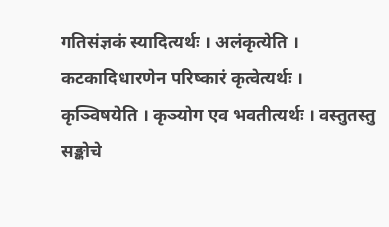गतिसंज्ञकं स्यादित्यर्थः । अलंकृत्येति । कटकादिधारणेन परिष्कारं कृत्वेत्यर्थः । कृञ्विषयेति । कृञ्योग एव भवतीत्यर्थः । वस्तुतस्तु सङ्कोचे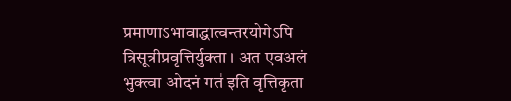प्रमाणाऽभावाद्धात्वन्तरयोगेऽपि त्रिसूत्रीप्रवृत्तिर्युक्ता । अत एवअलं भुक्त्वा ओदनं गत॑ इति वृत्तिकृता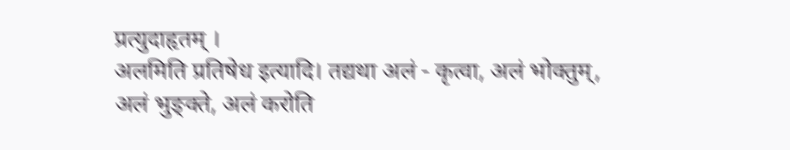प्रत्युदाहृतम् ।
अलमिति प्रतिषेध इत्यादि। तद्यथा अलं - कृत्वा, अलं भोक्तुम्, अलं भुङ्क्ते, अलं करोति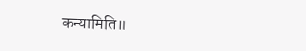कन्यामिति॥